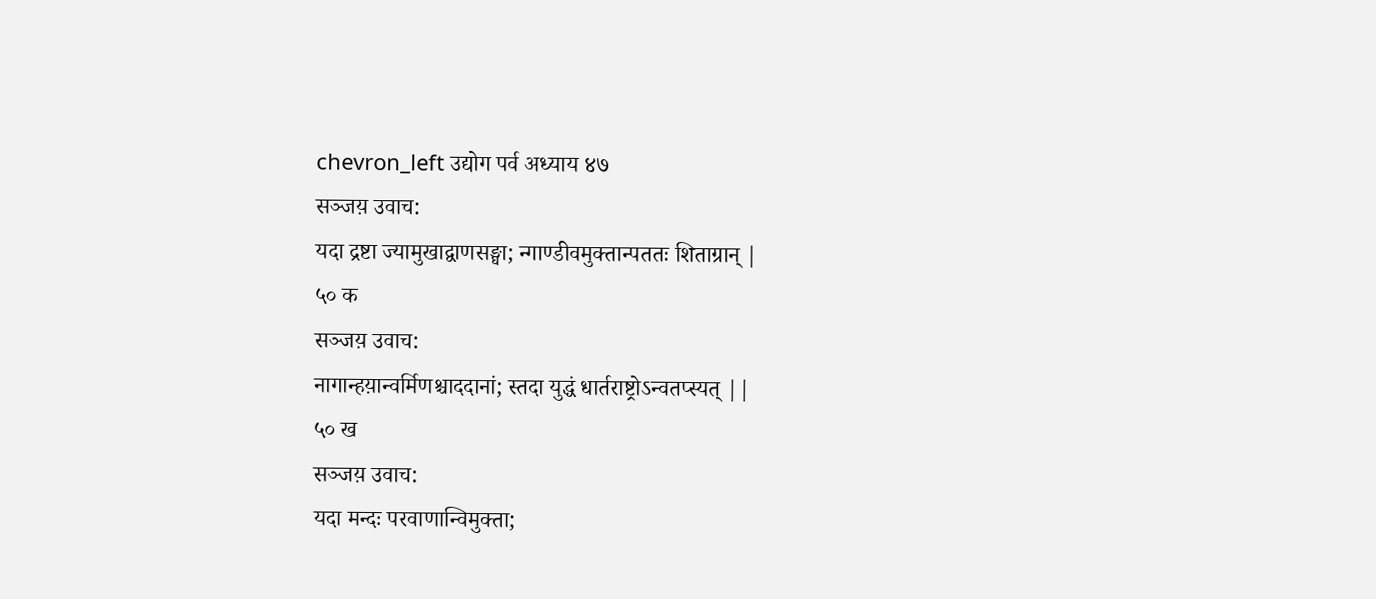chevron_left उद्योग पर्व अध्याय ४७
सञ्जय़ उवाच:
यदा द्रष्टा ज्यामुखाद्वाणसङ्घा; न्गाण्डीवमुक्तान्पततः शिताग्रान् |
५० क
सञ्जय़ उवाच:
नागान्हय़ान्वर्मिणश्चाददानां; स्तदा युद्धं धार्तराष्ट्रोऽन्वतप्स्यत् ||
५० ख
सञ्जय़ उवाच:
यदा मन्दः परवाणान्विमुक्ता;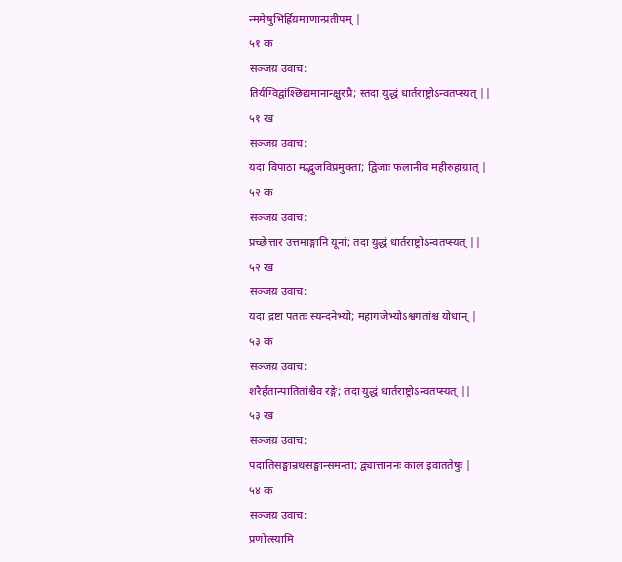न्ममेषुभिर्ह्रिय़माणान्प्रतीपम् |
५१ क
सञ्जय़ उवाच:
तिर्यग्विद्वांश्छिद्यमानान्क्षुरप्रै; स्तदा युद्धं धार्तराष्ट्रोऽन्वतप्स्यत् ||
५१ ख
सञ्जय़ उवाच:
यदा विपाठा मद्भुजविप्रमुक्ता; द्विजाः फलानीव महीरुहाग्रात् |
५२ क
सञ्जय़ उवाच:
प्रच्छेत्तार उत्तमाङ्गानि यूनां; तदा युद्धं धार्तराष्ट्रोऽन्वतप्स्यत् ||
५२ ख
सञ्जय़ उवाच:
यदा द्रष्टा पततः स्यन्दनेभ्यो; महागजेभ्योऽश्वगतांश्च योधान् |
५३ क
सञ्जय़ उवाच:
शरैर्हतान्पातितांश्चैव रङ्गे; तदा युद्धं धार्तराष्ट्रोऽन्वतप्स्यत् ||
५३ ख
सञ्जय़ उवाच:
पदातिसङ्घान्रथसङ्घान्समन्ता; द्व्यात्ताननः काल इवाततेषुः |
५४ क
सञ्जय़ उवाच:
प्रणोत्स्यामि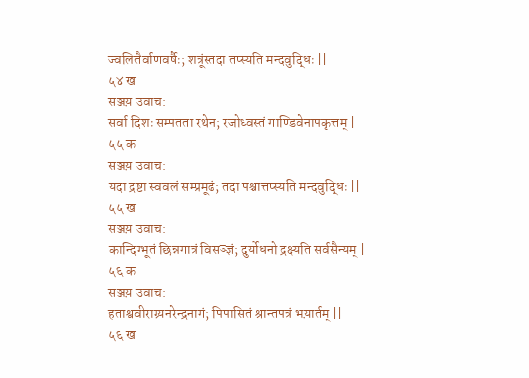ज्वलितैर्वाणवर्षैः; शत्रूंस्तदा तप्स्यति मन्दवुद्धिः ||
५४ ख
सञ्जय़ उवाच:
सर्वा दिशः सम्पतता रथेन; रजोध्वस्तं गाण्डिवेनापकृत्तम् |
५५ क
सञ्जय़ उवाच:
यदा द्रष्टा स्ववलं सम्प्रमूढं; तदा पश्चात्तप्स्यति मन्दवुद्धिः ||
५५ ख
सञ्जय़ उवाच:
कान्दिग्भूतं छिन्नगात्रं विसञ्ज्ञं; दुर्योधनो द्रक्ष्यति सर्वसैन्यम् |
५६ क
सञ्जय़ उवाच:
हताश्ववीराग्र्यनरेन्द्रनागं; पिपासितं श्रान्तपत्रं भय़ार्तम् ||
५६ ख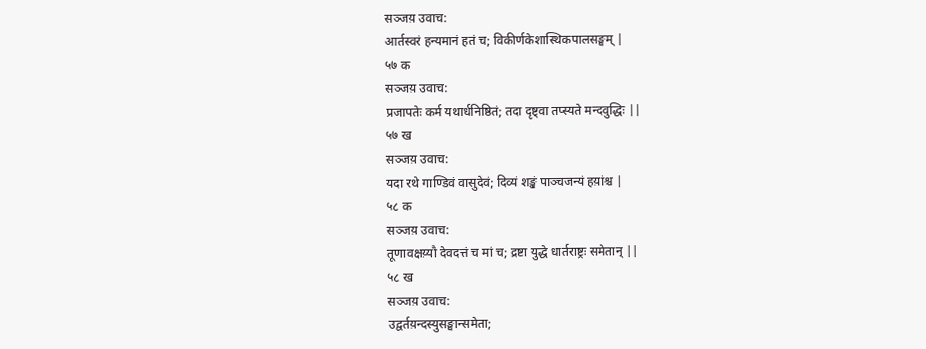सञ्जय़ उवाच:
आर्तस्वरं हन्यमानं हतं च; विकीर्णकेशास्थिकपालसङ्घम् |
५७ क
सञ्जय़ उवाच:
प्रजापतेः कर्म यथार्धनिष्ठितं; तदा दृष्ट्वा तप्स्यते मन्दवुद्धिः ||
५७ ख
सञ्जय़ उवाच:
यदा रथे गाण्डिवं वासुदेवं; दिव्यं शङ्खं पाञ्चजन्यं हय़ांश्च |
५८ क
सञ्जय़ उवाच:
तूणावक्षय़्यौ देवदत्तं च मां च; द्रष्टा युद्धे धार्तराष्ट्रः समेतान् ||
५८ ख
सञ्जय़ उवाच:
उद्वर्तय़न्दस्युसङ्घान्समेता;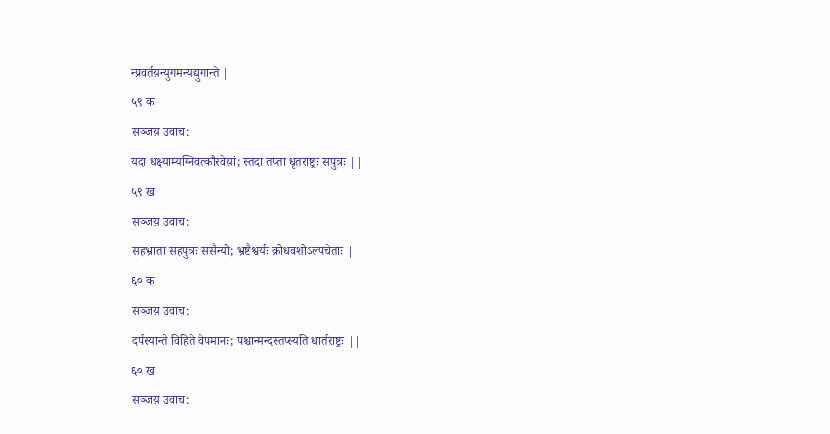न्प्रवर्तय़न्युगमन्यद्युगान्ते |
५९ क
सञ्जय़ उवाच:
यदा धक्ष्याम्यग्निवत्कौरवेय़ां; स्तदा तप्ता धृतराष्ट्रः सपुत्रः ||
५९ ख
सञ्जय़ उवाच:
सहभ्राता सहपुत्रः ससैन्यो; भ्रष्टैश्वर्यः क्रोधवशोऽल्पचेताः |
६० क
सञ्जय़ उवाच:
दर्पस्यान्ते विहिते वेपमानः; पश्चान्मन्दस्तप्स्यति धार्तराष्ट्रः ||
६० ख
सञ्जय़ उवाच: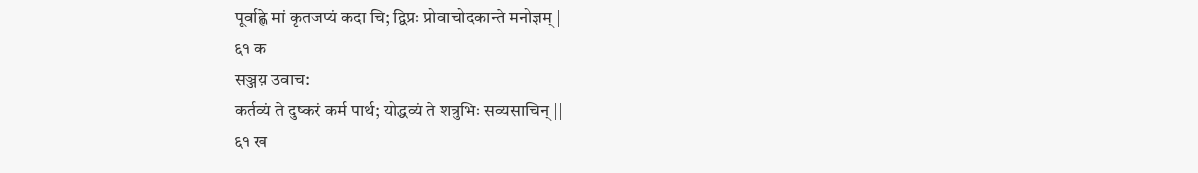पूर्वाह्णे मां कृतजप्यं कदा चि; द्विप्रः प्रोवाचोदकान्ते मनोज्ञम् |
६१ क
सञ्जय़ उवाच:
कर्तव्यं ते दुष्करं कर्म पार्थ; योद्धव्यं ते शत्रुभिः सव्यसाचिन् ||
६१ ख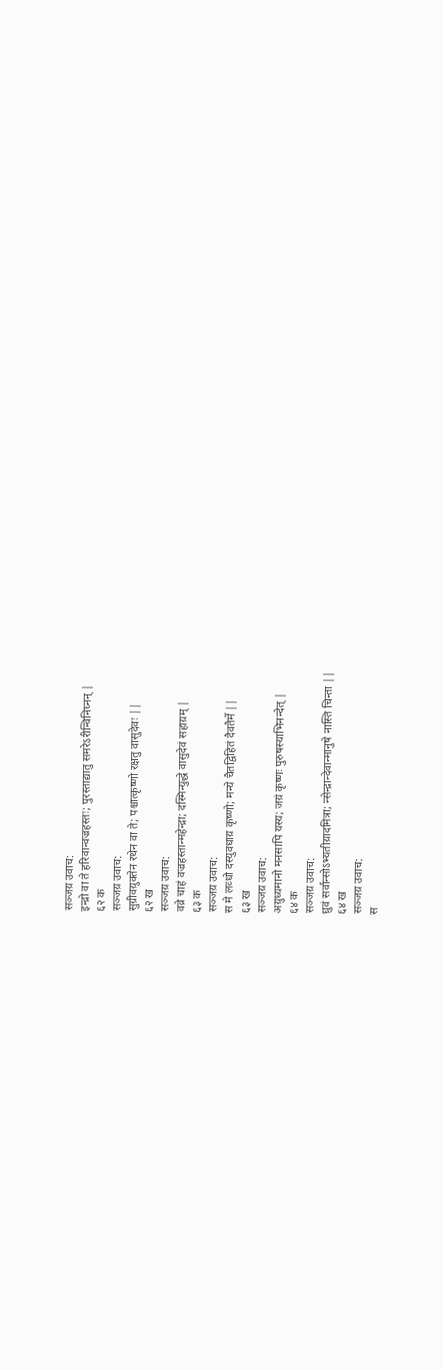सञ्जय़ उवाच:
इन्द्रो वा ते हरिवान्वज्रहस्तः; पुरस्ताद्यातु समरेऽरीन्विनिघ्नन् |
६२ क
सञ्जय़ उवाच:
सुग्रीवय़ुक्तेन रथेन वा ते; पश्चात्कृष्णो रक्षतु वासुदेवः ||
६२ ख
सञ्जय़ उवाच:
वव्रे चाहं वज्रहस्तान्महेन्द्रा; दस्मिन्युद्धे वासुदेवं सहाय़म् |
६३ क
सञ्जय़ उवाच:
स मे लव्धो दस्युवधाय़ कृष्णो; मन्ये चैतद्विहितं दैवतैर्मे ||
६३ ख
सञ्जय़ उवाच:
अय़ुध्यमानो मनसापि यस्य; जय़ं कृष्णः पुरुषस्याभिनन्देत् |
६४ क
सञ्जय़ उवाच:
ध्रुवं सर्वान्सोऽभ्यतीय़ादमित्रा; न्सेन्द्रान्देवान्मानुषे नास्ति चिन्ता ||
६४ ख
सञ्जय़ उवाच:
स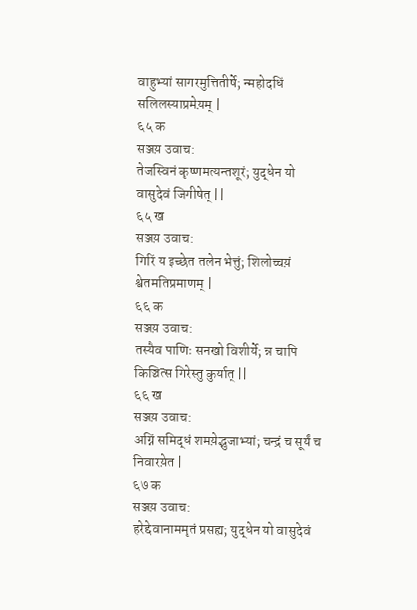वाहुभ्यां सागरमुत्तितीर्षे; न्महोदधिं सलिलस्याप्रमेय़म् |
६५ क
सञ्जय़ उवाच:
तेजस्विनं कृष्णमत्यन्तशूरं; युद्धेन यो वासुदेवं जिगीषेत् ||
६५ ख
सञ्जय़ उवाच:
गिरिं य इच्छेत तलेन भेत्तुं; शिलोच्चय़ं श्वेतमतिप्रमाणम् |
६६ क
सञ्जय़ उवाच:
तस्यैव पाणिः सनखो विशीर्ये; न्न चापि किञ्चित्स गिरेस्तु कुर्यात् ||
६६ ख
सञ्जय़ उवाच:
अग्निं समिद्धं शमय़ेद्भुजाभ्यां; चन्द्रं च सूर्यं च निवारय़ेत |
६७ क
सञ्जय़ उवाच:
हरेद्देवानाममृतं प्रसह्य; युद्धेन यो वासुदेवं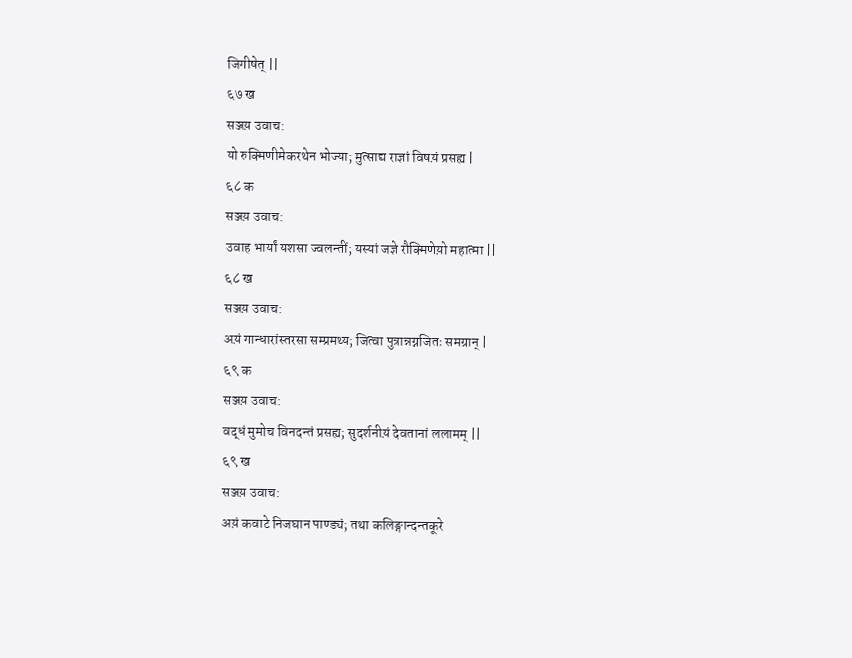जिगीषेत् ||
६७ ख
सञ्जय़ उवाच:
यो रुक्मिणीमेकरथेन भोज्या; मुत्साद्य राज्ञां विषय़ं प्रसह्य |
६८ क
सञ्जय़ उवाच:
उवाह भार्यां यशसा ज्वलन्तीं; यस्यां जज्ञे रौक्मिणेय़ो महात्मा ||
६८ ख
सञ्जय़ उवाच:
अय़ं गान्धारांस्तरसा सम्प्रमथ्य; जित्वा पुत्रान्नग्नजितः समग्रान् |
६९ क
सञ्जय़ उवाच:
वद्धं मुमोच विनदन्तं प्रसह्य; सुदर्शनीय़ं देवतानां ललामम् ||
६९ ख
सञ्जय़ उवाच:
अय़ं कवाटे निजघान पाण्ड्यं; तथा कलिङ्गान्दन्तकूरे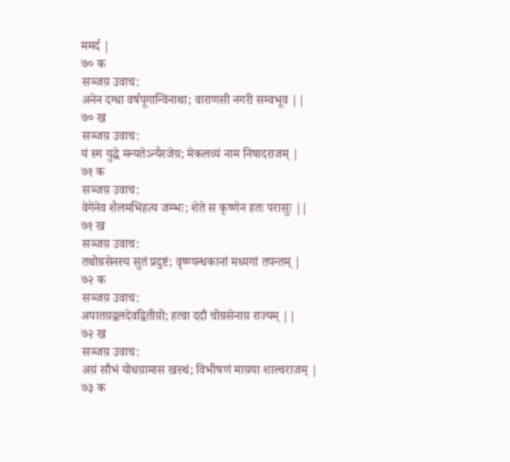ममर्द |
७० क
सञ्जय़ उवाच:
अनेन दग्धा वर्षपूगान्विनाथा; वाराणसी नगरी सम्वभूव ||
७० ख
सञ्जय़ उवाच:
यं स्म युद्धे मन्यतेऽन्यैरजेय़; मेकलव्यं नाम निषादराजम् |
७१ क
सञ्जय़ उवाच:
वेगेनेव शैलमभिहत्य जम्भः; शेते स कृष्णेन हतः परासुः ||
७१ ख
सञ्जय़ उवाच:
तथोग्रसेनस्य सुतं प्रदुष्टं; वृष्ण्यन्धकानां मध्यगां तपन्तम् |
७२ क
सञ्जय़ उवाच:
अपातय़द्वलदेवद्वितीय़ो; हत्वा ददौ चोग्रसेनाय़ राज्यम् ||
७२ ख
सञ्जय़ उवाच:
अय़ं सौभं योधय़ामास खस्थं; विभीषणं माय़या शाल्वराजम् |
७३ क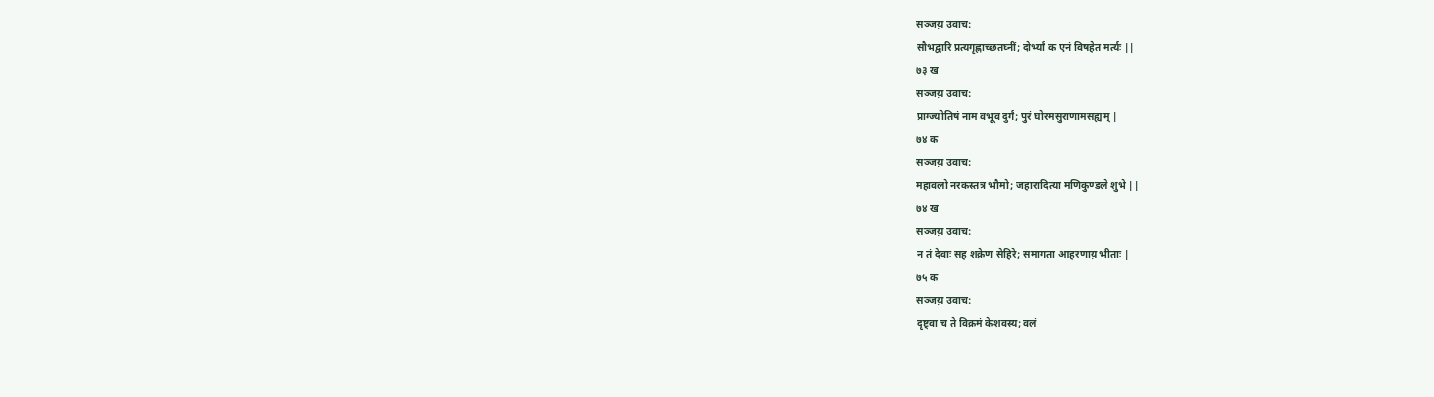सञ्जय़ उवाच:
सौभद्वारि प्रत्यगृह्णाच्छतघ्नीं; दोर्भ्यां क एनं विषहेत मर्त्यः ||
७३ ख
सञ्जय़ उवाच:
प्राग्ज्योतिषं नाम वभूव दुर्गं; पुरं घोरमसुराणामसह्यम् |
७४ क
सञ्जय़ उवाच:
महावलो नरकस्तत्र भौमो; जहारादित्या मणिकुण्डले शुभे ||
७४ ख
सञ्जय़ उवाच:
न तं देवाः सह शक्रेण सेहिरे; समागता आहरणाय़ भीताः |
७५ क
सञ्जय़ उवाच:
दृष्ट्वा च ते विक्रमं केशवस्य; वलं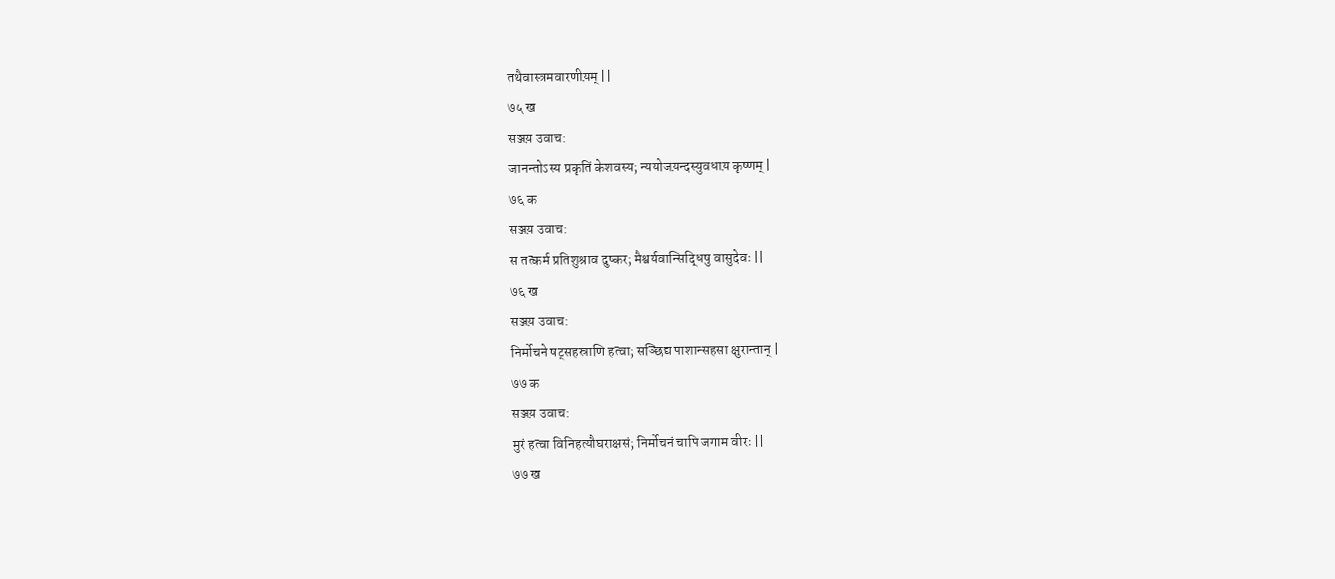तथैवास्त्रमवारणीय़म् ||
७५ ख
सञ्जय़ उवाच:
जानन्तोऽस्य प्रकृतिं केशवस्य; न्ययोजय़न्दस्युवधाय़ कृष्णम् |
७६ क
सञ्जय़ उवाच:
स तत्कर्म प्रतिशुश्राव दुष्कर; मैश्वर्यवान्सिद्धिषु वासुदेवः ||
७६ ख
सञ्जय़ उवाच:
निर्मोचने षट्सहस्राणि हत्वा; सञ्छिद्य पाशान्सहसा क्षुरान्तान् |
७७ क
सञ्जय़ उवाच:
मुरं हत्वा विनिहत्यौघराक्षसं; निर्मोचनं चापि जगाम वीरः ||
७७ ख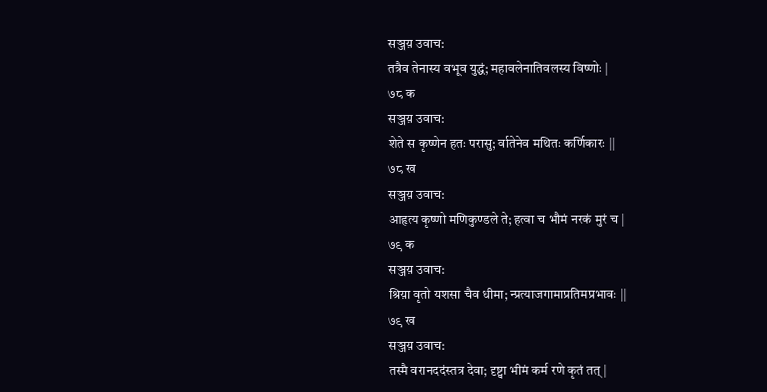सञ्जय़ उवाच:
तत्रैव तेनास्य वभूव युद्धं; महावलेनातिवलस्य विष्णोः |
७८ क
सञ्जय़ उवाच:
शेते स कृष्णेन हतः परासु; र्वातेनेव मथितः कर्णिकारः ||
७८ ख
सञ्जय़ उवाच:
आहृत्य कृष्णो मणिकुण्डले ते; हत्वा च भौमं नरकं मुरं च |
७९ क
सञ्जय़ उवाच:
श्रिय़ा वृतो यशसा चैव धीमा; न्प्रत्याजगामाप्रतिमप्रभावः ||
७९ ख
सञ्जय़ उवाच:
तस्मै वरानददंस्तत्र देवा; दृष्ट्वा भीमं कर्म रणे कृतं तत् |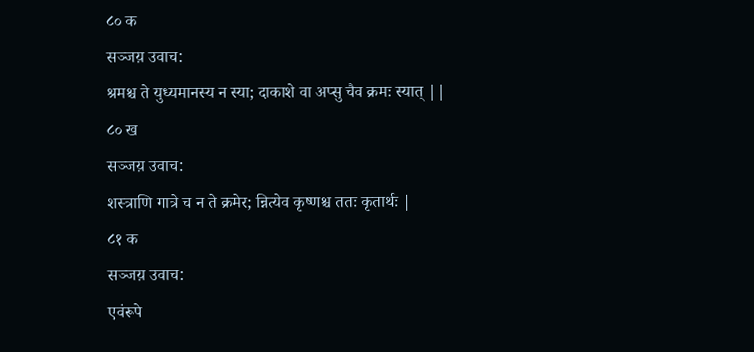८० क
सञ्जय़ उवाच:
श्रमश्च ते युध्यमानस्य न स्या; दाकाशे वा अप्सु चैव क्रमः स्यात् ||
८० ख
सञ्जय़ उवाच:
शस्त्राणि गात्रे च न ते क्रमेर; न्नित्येव कृष्णश्च ततः कृतार्थः |
८१ क
सञ्जय़ उवाच:
एवंरूपे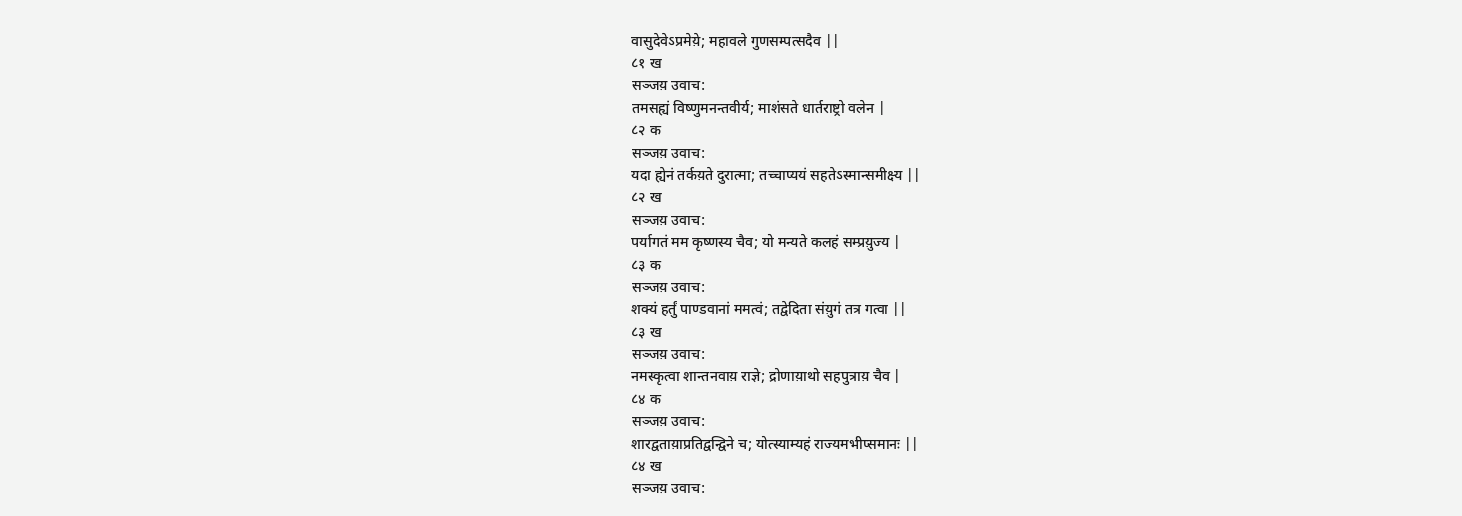वासुदेवेऽप्रमेय़े; महावले गुणसम्पत्सदैव ||
८१ ख
सञ्जय़ उवाच:
तमसह्यं विष्णुमनन्तवीर्य; माशंसते धार्तराष्ट्रो वलेन |
८२ क
सञ्जय़ उवाच:
यदा ह्येनं तर्कय़ते दुरात्मा; तच्चाप्ययं सहतेऽस्मान्समीक्ष्य ||
८२ ख
सञ्जय़ उवाच:
पर्यागतं मम कृष्णस्य चैव; यो मन्यते कलहं सम्प्रय़ुज्य |
८३ क
सञ्जय़ उवाच:
शक्यं हर्तुं पाण्डवानां ममत्वं; तद्वेदिता संय़ुगं तत्र गत्वा ||
८३ ख
सञ्जय़ उवाच:
नमस्कृत्वा शान्तनवाय़ राज्ञे; द्रोणाय़ाथो सहपुत्राय़ चैव |
८४ क
सञ्जय़ उवाच:
शारद्वताय़ाप्रतिद्वन्द्विने च; योत्स्याम्यहं राज्यमभीप्समानः ||
८४ ख
सञ्जय़ उवाच: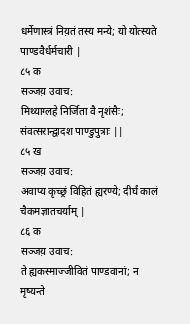धर्मेणास्त्रं निय़तं तस्य मन्ये; यो योत्स्यते पाण्डवैर्धर्मचारी |
८५ क
सञ्जय़ उवाच:
मिथ्याग्लहे निर्जिता वै नृशंसैः; संवत्सरान्द्वादश पाण्डुपुत्राः ||
८५ ख
सञ्जय़ उवाच:
अवाप्य कृच्छ्रं विहितं ह्यरण्ये; दीर्घं कालं चैकमज्ञातचर्याम् |
८६ क
सञ्जय़ उवाच:
ते ह्यकस्माज्जीवितं पाण्डवानां; न मृष्यन्ते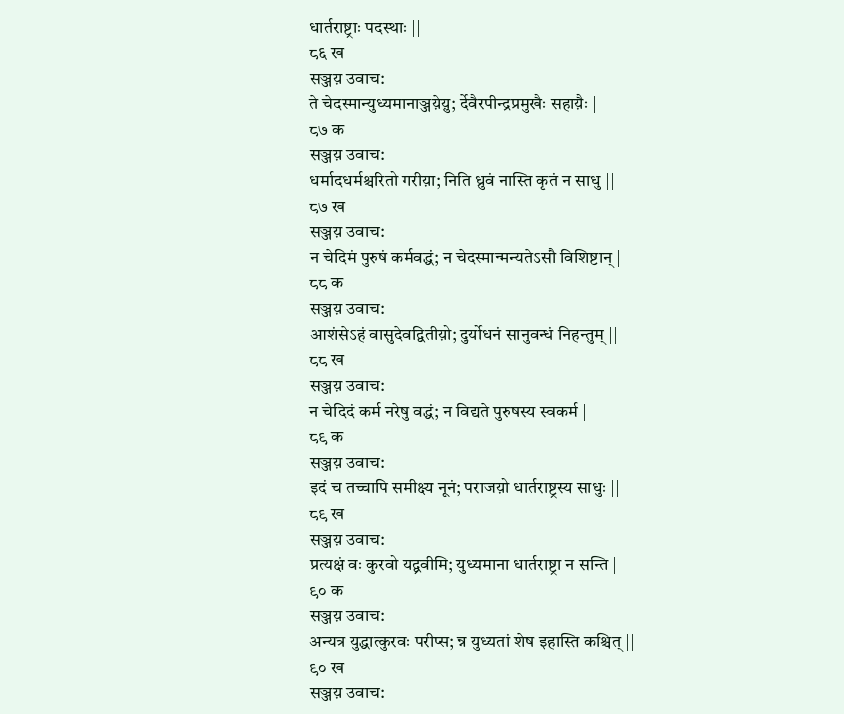धार्तराष्ट्राः पदस्थाः ||
८६ ख
सञ्जय़ उवाच:
ते चेदस्मान्युध्यमानाञ्जय़ेय़ु; र्देवैरपीन्द्रप्रमुखैः सहाय़ैः |
८७ क
सञ्जय़ उवाच:
धर्मादधर्मश्चरितो गरीय़ा; निति ध्रुवं नास्ति कृतं न साधु ||
८७ ख
सञ्जय़ उवाच:
न चेदिमं पुरुषं कर्मवद्धं; न चेदस्मान्मन्यतेऽसौ विशिष्टान् |
८८ क
सञ्जय़ उवाच:
आशंसेऽहं वासुदेवद्वितीय़ो; दुर्योधनं सानुवन्धं निहन्तुम् ||
८८ ख
सञ्जय़ उवाच:
न चेदिदं कर्म नरेषु वद्धं; न विद्यते पुरुषस्य स्वकर्म |
८९ क
सञ्जय़ उवाच:
इदं च तच्चापि समीक्ष्य नूनं; पराजय़ो धार्तराष्ट्रस्य साधुः ||
८९ ख
सञ्जय़ उवाच:
प्रत्यक्षं वः कुरवो यद्व्रवीमि; युध्यमाना धार्तराष्ट्रा न सन्ति |
९० क
सञ्जय़ उवाच:
अन्यत्र युद्धात्कुरवः परीप्स; न्न युध्यतां शेष इहास्ति कश्चित् ||
९० ख
सञ्जय़ उवाच: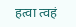हत्वा त्वहं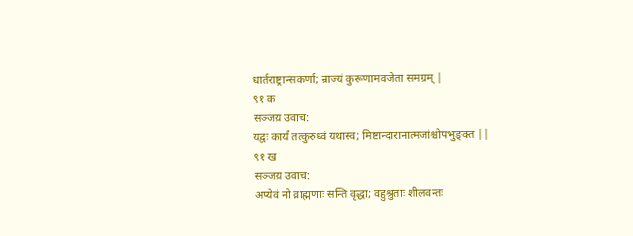धार्तराष्ट्रान्सकर्णा; न्राज्यं कुरूणामवजेता समग्रम् |
९१ क
सञ्जय़ उवाच:
यद्वः कार्यं तत्कुरुध्वं यथास्व; मिष्टान्दारानात्मजांश्चोपभुङ्क्त ||
९१ ख
सञ्जय़ उवाच:
अप्येवं नो व्राह्मणाः सन्ति वृद्धा; वहुश्रुताः शीलवन्तः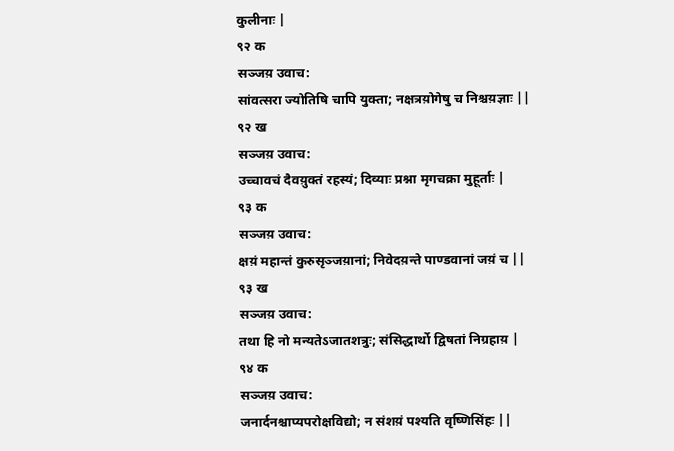कुलीनाः |
९२ क
सञ्जय़ उवाच:
सांवत्सरा ज्योतिषि चापि युक्ता; नक्षत्रय़ोगेषु च निश्चय़ज्ञाः ||
९२ ख
सञ्जय़ उवाच:
उच्चावचं दैवय़ुक्तं रहस्यं; दिव्याः प्रश्ना मृगचक्रा मुहूर्ताः |
९३ क
सञ्जय़ उवाच:
क्षय़ं महान्तं कुरुसृञ्जय़ानां; निवेदय़न्ते पाण्डवानां जय़ं च ||
९३ ख
सञ्जय़ उवाच:
तथा हि नो मन्यतेऽजातशत्रुः; संसिद्धार्थो द्विषतां निग्रहाय़ |
९४ क
सञ्जय़ उवाच:
जनार्दनश्चाप्यपरोक्षविद्यो; न संशय़ं पश्यति वृष्णिसिंहः ||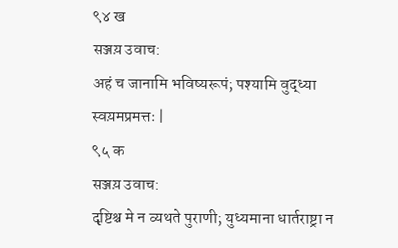९४ ख
सञ्जय़ उवाच:
अहं च जानामि भविष्यरूपं; पश्यामि वुद्ध्या स्वय़मप्रमत्तः |
९५ क
सञ्जय़ उवाच:
दृष्टिश्च मे न व्यथते पुराणी; युध्यमाना धार्तराष्ट्रा न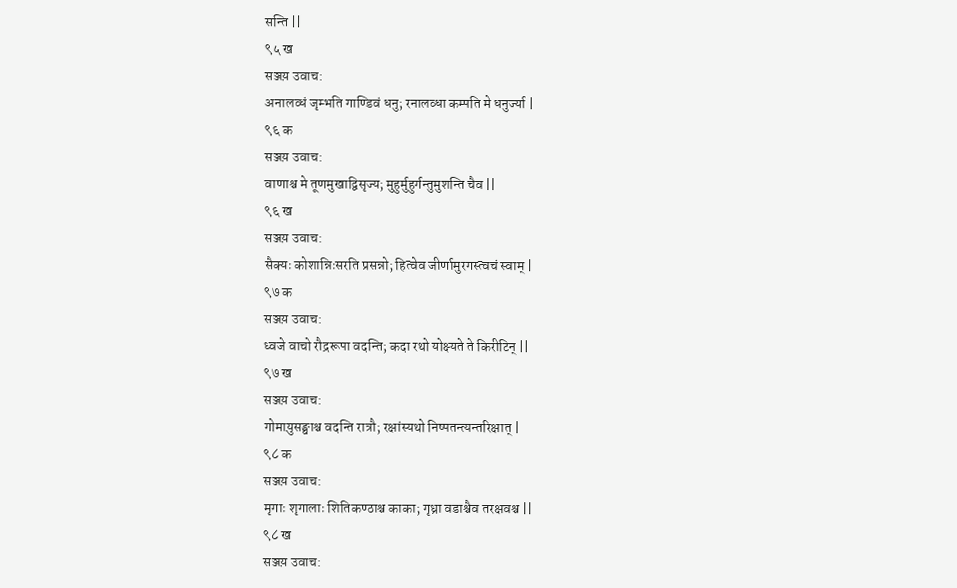सन्ति ||
९५ ख
सञ्जय़ उवाच:
अनालव्धं जृम्भति गाण्डिवं धनु; रनालव्धा कम्पति मे धनुर्ज्या |
९६ क
सञ्जय़ उवाच:
वाणाश्च मे तूणमुखाद्विसृज्य; मुहुर्मुहुर्गन्तुमुशन्ति चैव ||
९६ ख
सञ्जय़ उवाच:
सैक्यः कोशान्निःसरति प्रसन्नो; हित्वेव जीर्णामुरगस्त्वचं स्वाम् |
९७ क
सञ्जय़ उवाच:
ध्वजे वाचो रौद्ररूपा वदन्ति; कदा रथो योक्ष्यते ते किरीटिन् ||
९७ ख
सञ्जय़ उवाच:
गोमाय़ुसङ्घाश्च वदन्ति रात्रौ; रक्षांस्यथो निष्पतन्त्यन्तरिक्षात् |
९८ क
सञ्जय़ उवाच:
मृगाः शृगालाः शितिकण्ठाश्च काका; गृध्रा वडाश्चैव तरक्षवश्च ||
९८ ख
सञ्जय़ उवाच: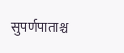सुपर्णपाताश्च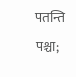पतन्ति पश्चा;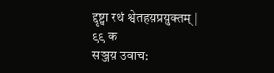द्दृष्ट्वा रथं श्वेतहय़प्रय़ुक्तम् |
९९ क
सञ्जय़ उवाच: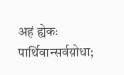अहं ह्येकः पार्थिवान्सर्वय़ोधा;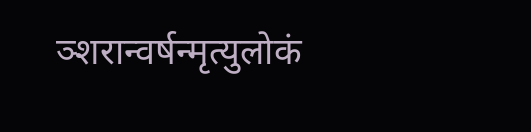ञ्शरान्वर्षन्मृत्युलोकं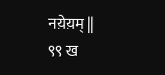नय़ेय़म् ||
९९ ख